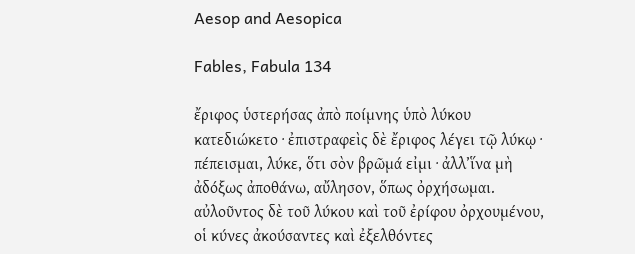Aesop and Aesopica

Fables, Fabula 134

ἔριφος ὑστερήσας ἀπὸ ποίμνης ὑπὸ λύκου κατεδιώκετο · ἐπιστραφεὶς δὲ ἔριφος λέγει τῷ λύκῳ · πέπεισμαι, λύκε, ὅτι σὸν βρῶμά εἰμι · ἀλλ’ἵνα μὴ ἀδόξως ἀποθάνω, αὔλησον, ὅπως ὀρχήσωμαι. αὐλοῦντος δὲ τοῦ λύκου καὶ τοῦ ἐρίφου ὀρχουμένου, οἱ κύνες ἀκούσαντες καὶ ἐξελθόντες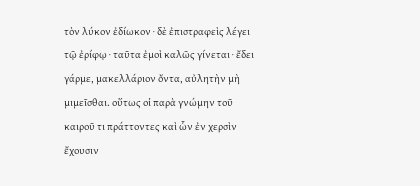τὸν λύκον ἐδίωκον · δὲ ἐπιστραφεὶς λέγει τῷ ἐρίφῳ · ταῦτα ἐμοὶ καλῶς γίνεται · ἔδει γάρμε, μακελλάριον ὄντα, αὐλητὴν μὴ μιμεῖσθαι. οὕτως οἱ παρὰ γνώμην τοῦ καιροῦ τι πράττοντες καὶ ὧν ἐν χερσὶν ἔχουσιν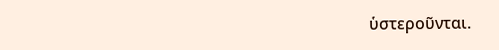ὑστεροῦνται.